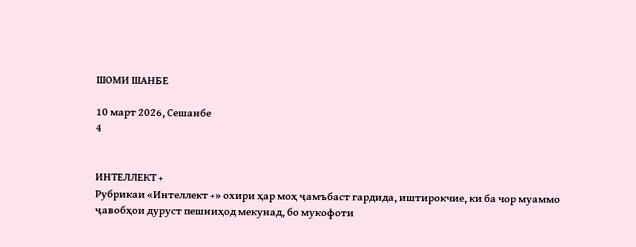ШОМИ ШАНБЕ

10 март 2026, Сешанбе
4


ИНТЕЛЛЕКТ +
Рубрикаи «Интеллект +» охири ҳар моҳ ҷамъбаст гардида, иштирокчие, ки ба чор муаммо ҷавобҳои дуруст пешниҳод мекунад, бо мукофоти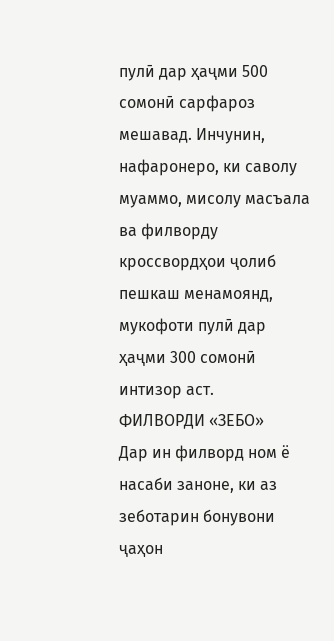пулӣ дар ҳаҷми 500 сомонӣ сарфароз мешавад. Инчунин, нафаронеро, ки саволу муаммо, мисолу масъала ва филворду кроссвордҳои ҷолиб пешкаш менамоянд, мукофоти пулӣ дар ҳаҷми 300 сомонӣ интизор аст.
ФИЛВОРДИ «ЗЕБО»
Дар ин филворд ном ё насаби заноне, ки аз зеботарин бонувони ҷаҳон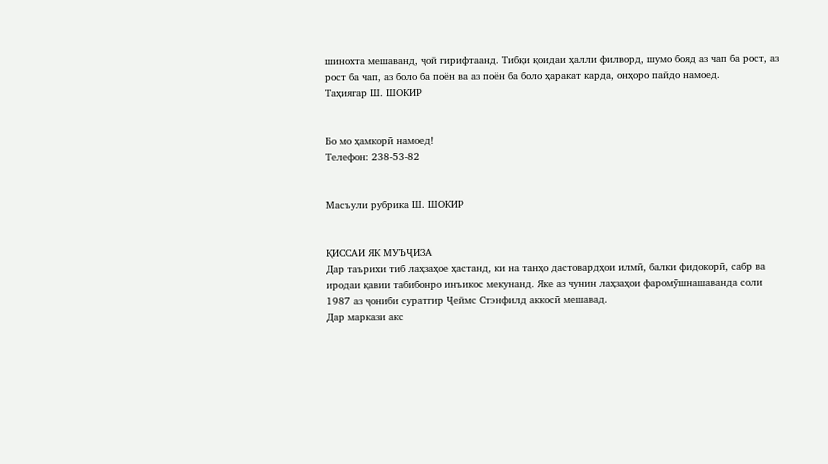шинохта мешаванд, ҷой гирифтаанд. Тибқи қоидаи ҳалли филворд, шумо бояд аз чап ба рост, аз рост ба чап, аз боло ба поён ва аз поён ба боло ҳаракат карда, онҳоро пайдо намоед.
Таҳиягар Ш. ШОКИР


Бо мо ҳамкорӣ намоед!
Телефон: 238-53-82


Масъули рубрика Ш. ШОКИР


ҚИССАИ ЯК МУЪҶИЗА
Дар таърихи тиб лаҳзаҳое ҳастанд, ки на танҳо дастовардҳои илмӣ, балки фидокорӣ, сабр ва иродаи қавии табибонро инъикос мекунанд. Яке аз чунин лаҳзаҳои фаромӯшнашаванда соли 1987 аз ҷониби суратгир Ҷеймс Стэнфилд аккосӣ мешавад.
Дар маркази акс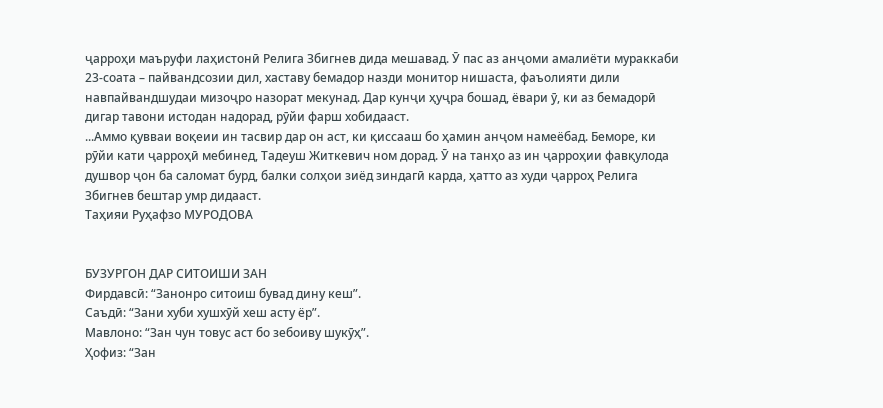ҷарроҳи маъруфи лаҳистонӣ Релига Збигнев дида мешавад. Ӯ пас аз анҷоми амалиёти мураккаби 23-соата – пайвандсозии дил, хаставу бемадор назди монитор нишаста, фаъолияти дили навпайвандшудаи мизоҷро назорат мекунад. Дар кунҷи ҳуҷра бошад, ёвари ӯ, ки аз бемадорӣ дигар тавони истодан надорад, рӯйи фарш хобидааст.
...Аммо қувваи воқеии ин тасвир дар он аст, ки қиссааш бо ҳамин анҷом намеёбад. Беморе, ки рӯйи кати ҷарроҳӣ мебинед, Тадеуш Житкевич ном дорад. Ӯ на танҳо аз ин ҷарроҳии фавқулода душвор ҷон ба саломат бурд, балки солҳои зиёд зиндагӣ карда, ҳатто аз худи ҷарроҳ Релига Збигнев бештар умр дидааст.
Таҳияи Руҳафзо МУРОДОВА


БУЗУРГОН ДАР СИТОИШИ ЗАН
Фирдавсӣ: “Занонро ситоиш бувад дину кеш”.
Саъдӣ: “Зани хуби хушхӯй хеш асту ёр”.
Мавлоно: “Зан чун товус аст бо зебоиву шукӯҳ”.
Ҳофиз: “Зан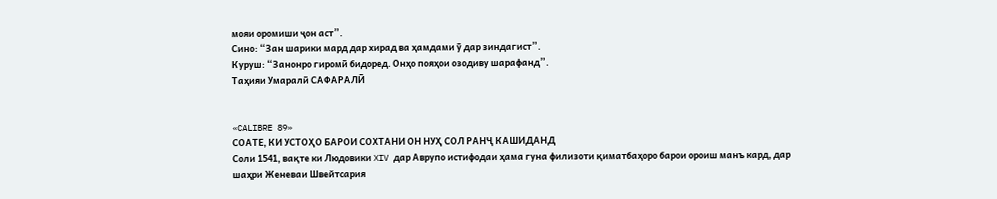мояи оромиши ҷон аст”.
Сино: “Зан шарики мард дар хирад ва ҳамдами ӯ дар зиндагист”.
Куруш: “Занонро гиромӣ бидоред. Онҳо пояҳои озодиву шарафанд”.
Таҳияи Умаралӣ САФАРАЛӢ


«CALIBRE 89»
СОАТЕ, КИ УСТОҲО БАРОИ СОХТАНИ ОН НУҲ СОЛ РАНҶ КАШИДАНД
Соли 1541, вақте ки Людовики XIV дар Аврупо истифодаи ҳама гуна филизоти қиматбаҳоро барои ороиш манъ кард, дар шаҳри Женеваи Швейтсария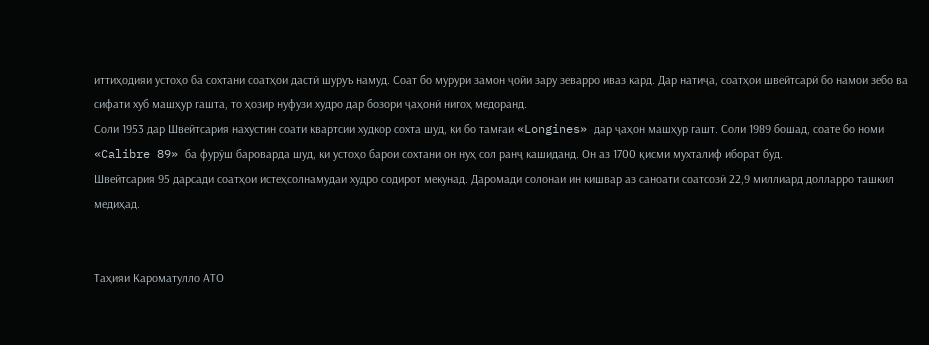иттиҳодияи устоҳо ба сохтани соатҳои дастӣ шуруъ намуд. Соат бо мурури замон ҷойи зару зеварро иваз кард. Дар натиҷа, соатҳои швейтсарӣ бо намои зебо ва сифати хуб машҳур гашта, то ҳозир нуфузи худро дар бозори ҷаҳонӣ нигоҳ медоранд.
Соли 1953 дар Швейтсария нахустин соати квартсии худкор сохта шуд, ки бо тамғаи «Longines» дар ҷаҳон машҳур гашт. Соли 1989 бошад, соате бо номи «Calibre 89» ба фурӯш бароварда шуд, ки устоҳо барои сохтани он нуҳ сол ранҷ кашиданд. Он аз 1700 қисми мухталиф иборат буд.
Швейтсария 95 дарсади соатҳои истеҳсолнамудаи худро содирот мекунад. Даромади солонаи ин кишвар аз саноати соатсозӣ 22,9 миллиард долларро ташкил медиҳад.


Таҳияи Кароматулло АТО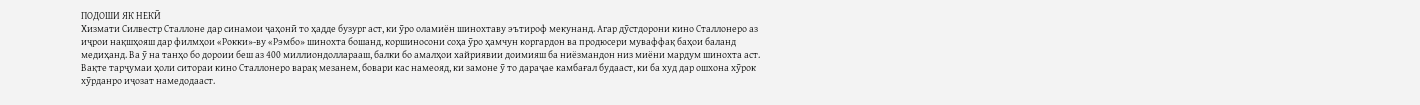ПОДОШИ ЯК НЕКӢ
Хизмати Силвестр Сталлоне дар синамои ҷаҳонӣ то ҳадде бузург аст, ки ӯро оламиён шинохтаву эътироф мекунанд. Агар дӯстдорони кино Сталлонеро аз иҷрои нақшҳояш дар филмҳои «Рокки»-ву «Рэмбо» шинохта бошанд, коршиносони соҳа ӯро ҳамчун коргардон ва продюсери муваффақ баҳои баланд медиҳанд. Ва ӯ на танҳо бо дороии беш аз 400 миллиондолларааш, балки бо амалҳои хайриявии доимияш ба ниёзмандон низ миёни мардум шинохта аст. Вақте тарҷумаи ҳоли ситораи кино Сталлонеро варақ мезанем, бовари кас намеояд, ки замоне ӯ то дараҷае камбағал будааст, ки ба худ дар ошхона хӯрок хӯрданро иҷозат намедодааст.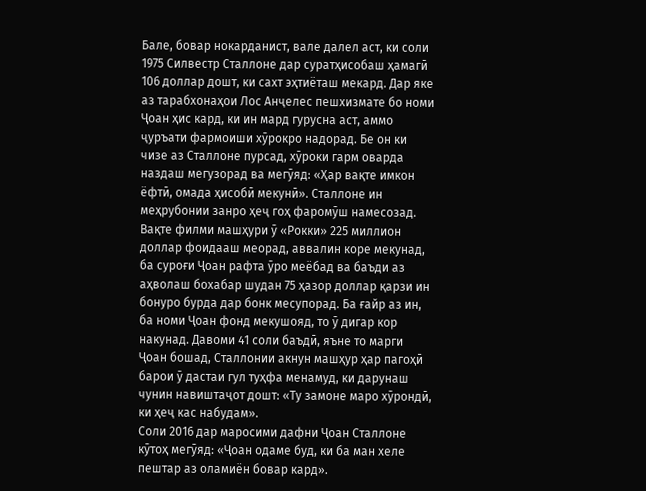Бале, бовар нокарданист, вале далел аст, ки соли 1975 Силвестр Сталлоне дар суратҳисобаш ҳамагӣ 106 доллар дошт, ки сахт эҳтиёташ мекард. Дар яке аз тарабхонаҳои Лос Анҷелес пешхизмате бо номи Ҷоан ҳис кард, ки ин мард гурусна аст, аммо ҷуръати фармоиши хӯрокро надорад. Бе он ки чизе аз Сталлоне пурсад, хӯроки гарм оварда наздаш мегузорад ва мегӯяд: «Ҳар вақте имкон ёфтӣ, омада ҳисобӣ мекунӣ». Сталлоне ин меҳрубонии занро ҳеҷ гоҳ фаромӯш намесозад. Вақте филми машҳури ӯ «Рокки» 225 миллион доллар фоидааш меорад, аввалин коре мекунад, ба суроғи Ҷоан рафта ӯро меёбад ва баъди аз аҳволаш бохабар шудан 75 ҳазор доллар қарзи ин бонуро бурда дар бонк месупорад. Ба ғайр аз ин, ба номи Ҷоан фонд мекушояд, то ӯ дигар кор накунад. Давоми 41 соли баъдӣ, яъне то марги Ҷоан бошад, Сталлонии акнун машҳур ҳар пагоҳӣ барои ӯ дастаи гул туҳфа менамуд, ки дарунаш чунин навиштаҷот дошт: «Ту замоне маро хӯрондӣ, ки ҳеҷ кас набудам».
Соли 2016 дар маросими дафни Ҷоан Сталлоне кӯтоҳ мегӯяд: «Ҷоан одаме буд, ки ба ман хеле пештар аз оламиён бовар кард».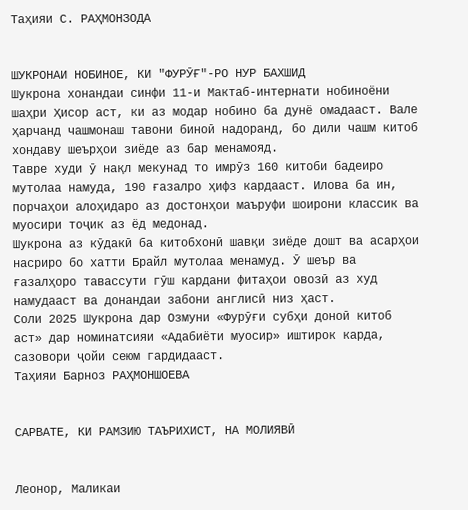Таҳияи С. РАҲМОНЗОДА


ШУКРОНАИ НОБИНОЕ, КИ "ФУРӮҒ"-РО НУР БАХШИД
Шукрона хонандаи синфи 11-и Мактаб-интернати нобиноёни шаҳри Ҳисор аст, ки аз модар нобино ба дунё омадааст. Вале ҳарчанд чашмонаш тавони биноӣ надоранд, бо дили чашм китоб хондаву шеърҳои зиёде аз бар менамояд.
Тавре худи ӯ нақл мекунад то имрӯз 160 китоби бадеиро мутолаа намуда, 190 ғазалро ҳифз кардааст. Илова ба ин, порчаҳои алоҳидаро аз достонҳои маъруфи шоирони классик ва муосири тоҷик аз ёд медонад.
Шукрона аз кӯдакӣ ба китобхонӣ шавқи зиёде дошт ва асарҳои насриро бо хатти Брайл мутолаа менамуд. Ӯ шеър ва ғазалҳоро тавассути гӯш кардани фитаҳои овозӣ аз худ намудааст ва донандаи забони англисӣ низ ҳаст.
Соли 2025 Шукрона дар Озмуни «Фурӯғи субҳи доноӣ китоб аст» дар номинатсияи «Адабиёти муосир» иштирок карда, сазовори ҷойи сеюм гардидааст.
Таҳияи Барноз РАҲМОНШОЕВА


САРВАТЕ, КИ РАМЗИЮ ТАЪРИХИСТ, НА МОЛИЯВӢ


Леонор, Маликаи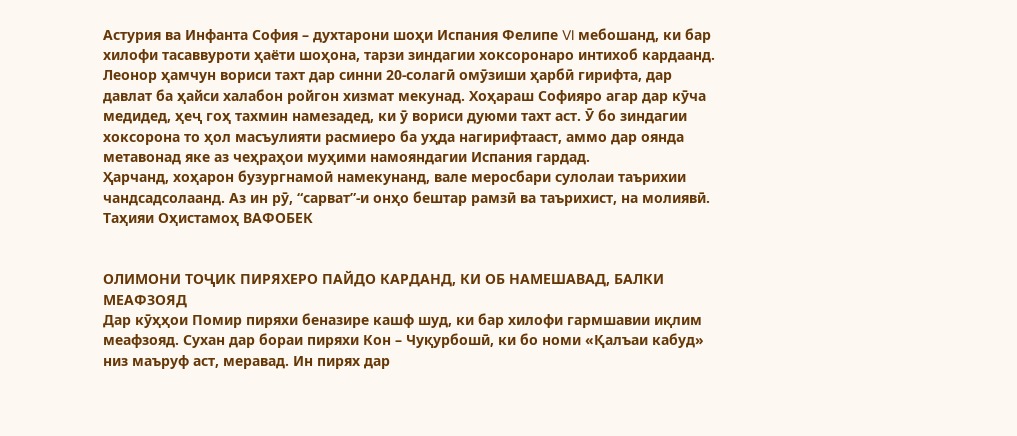Астурия ва Инфанта София – духтарони шоҳи Испания Фелипе VI мебошанд, ки бар хилофи тасаввуроти ҳаёти шоҳона, тарзи зиндагии хоксоронаро интихоб кардаанд.
Леонор ҳамчун вориси тахт дар синни 20-солагӣ омӯзиши ҳарбӣ гирифта, дар давлат ба ҳайси халабон ройгон хизмат мекунад. Хоҳараш Софияро агар дар кӯча медидед, ҳеҷ гоҳ тахмин намезадед, ки ӯ вориси дуюми тахт аст. Ӯ бо зиндагии хоксорона то ҳол масъулияти расмиеро ба уҳда нагирифтааст, аммо дар оянда метавонад яке аз чеҳраҳои муҳими намояндагии Испания гардад.
Ҳарчанд, хоҳарон бузургнамоӣ намекунанд, вале меросбари сулолаи таърихии чандсадсолаанд. Аз ин рӯ, “сарват”-и онҳо бештар рамзӣ ва таърихист, на молиявӣ.
Таҳияи Оҳистамоҳ ВАФОБЕК


ОЛИМОНИ ТОҶИК ПИРЯХЕРО ПАЙДО КАРДАНД, КИ ОБ НАМЕШАВАД, БАЛКИ МЕАФЗОЯД
Дар кӯҳҳои Помир пиряхи беназире кашф шуд, ки бар хилофи гармшавии иқлим меафзояд. Сухан дар бораи пиряхи Кон – Чуқурбошӣ, ки бо номи «Қалъаи кабуд» низ маъруф аст, меравад. Ин пирях дар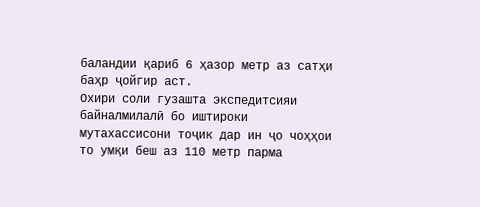баландии қариб 6 ҳазор метр аз сатҳи баҳр ҷойгир аст.
Охири соли гузашта экспедитсияи байналмилалӣ бо иштироки мутахассисони тоҷик дар ин ҷо чоҳҳои то умқи беш аз 110 метр парма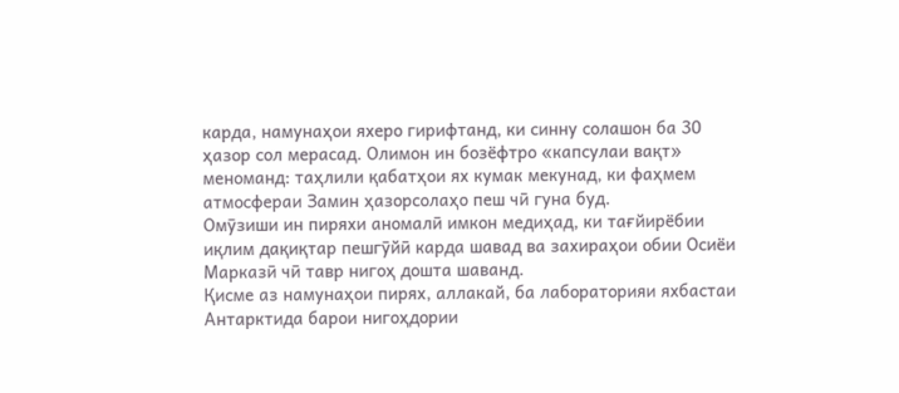карда, намунаҳои яхеро гирифтанд, ки синну солашон ба 30 ҳазор сол мерасад. Олимон ин бозёфтро «капсулаи вақт» меноманд: таҳлили қабатҳои ях кумак мекунад, ки фаҳмем атмосфераи Замин ҳазорсолаҳо пеш чӣ гуна буд.
Омӯзиши ин пиряхи аномалӣ имкон медиҳад, ки тағйирёбии иқлим дақиқтар пешгӯйӣ карда шавад ва захираҳои обии Осиёи Марказӣ чӣ тавр нигоҳ дошта шаванд.
Қисме аз намунаҳои пирях, аллакай, ба лабораторияи яхбастаи Антарктида барои нигоҳдории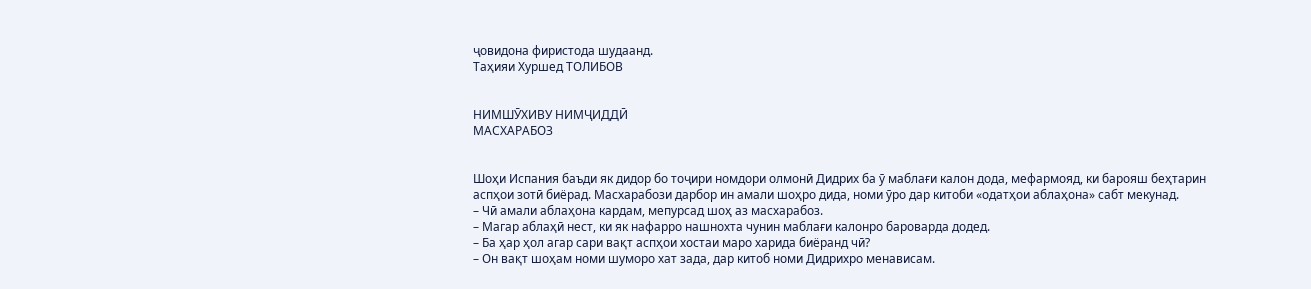ҷовидона фиристода шудаанд.
Таҳияи Хуршед ТОЛИБОВ


НИМШӮХИВУ НИМҶИДДӢ
МАСХАРАБОЗ


Шоҳи Испания баъди як дидор бо тоҷири номдори олмонӣ Дидрих ба ӯ маблағи калон дода, мефармояд, ки барояш беҳтарин аспҳои зотӣ биёрад. Масхарабози дарбор ин амали шоҳро дида, номи ӯро дар китоби «одатҳои аблаҳона» сабт мекунад.
– Чӣ амали аблаҳона кардам, мепурсад шоҳ аз масхарабоз.
– Магар аблаҳӣ нест, ки як нафарро нашнохта чунин маблағи калонро бароварда додед.
– Ба ҳар ҳол агар сари вақт аспҳои хостаи маро харида биёранд чӣ?
– Он вақт шоҳам номи шуморо хат зада, дар китоб номи Дидрихро менависам.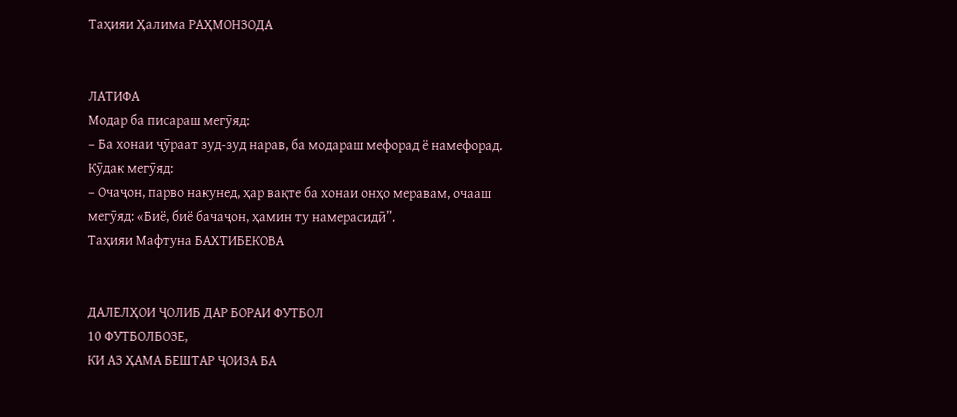Таҳияи Ҳалима РАҲМОНЗОДА


ЛАТИФА
Модар ба писараш мегӯяд:
– Ба хонаи ҷӯраат зуд-зуд нарав, ба модараш мефорад ё намефорад.
Кӯдак мегӯяд:
– Очаҷон, парво накунед, ҳар вақте ба хонаи онҳо меравам, очааш мегӯяд: «Биё, биё бачаҷон, ҳамин ту намерасидӣ”.
Таҳияи Мафтуна БАХТИБЕКОВА


ДАЛЕЛҲОИ ҶОЛИБ ДАР БОРАИ ФУТБОЛ
10 ФУТБОЛБОЗЕ,
КИ АЗ ҲАМА БЕШТАР ҶОИЗА БА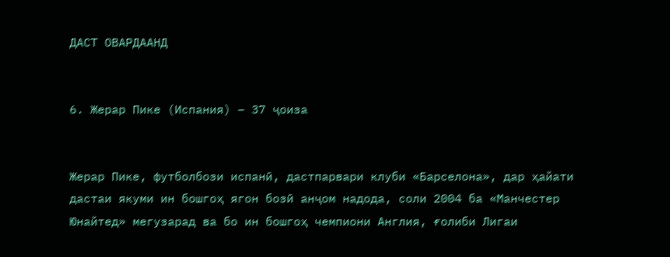ДАСТ ОВАРДААНД


6. Жерар Пике (Испания) – 37 ҷоиза


Жерар Пике, футболбози испанӣ, дастпарвари клуби «Барселона», дар ҳайати дастаи якуми ин бошгоҳ ягон бозӣ анҷом надода, соли 2004 ба «Манчестер Юнайтед» мегузарад ва бо ин бошгоҳ чемпиони Англия, ғолиби Лигаи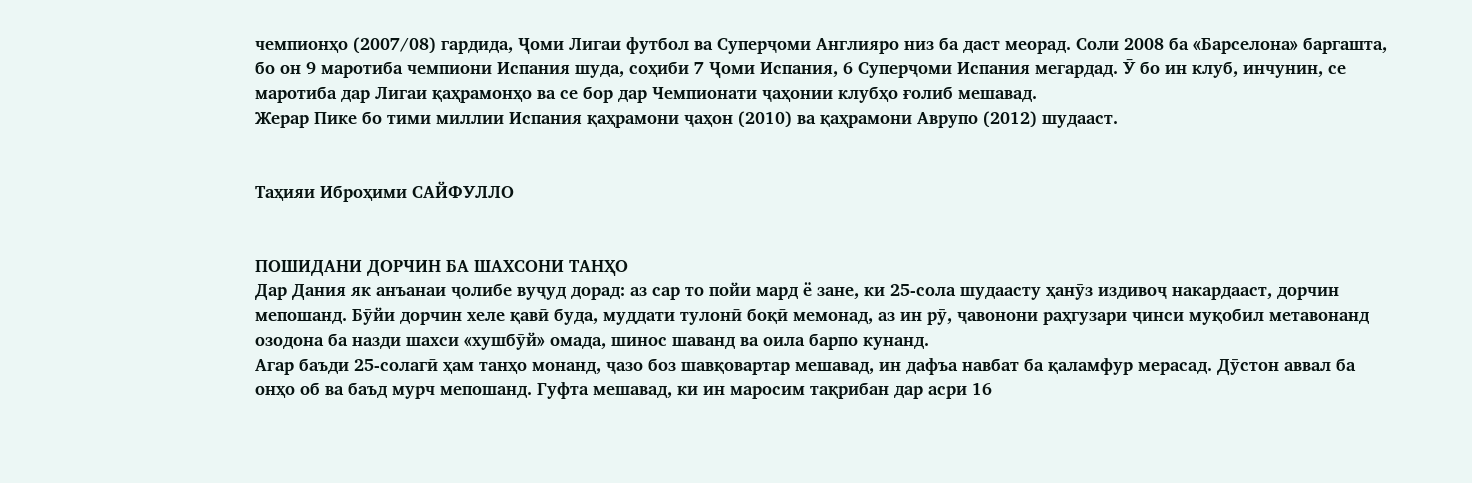чемпионҳо (2007/08) гардида, Ҷоми Лигаи футбол ва Суперҷоми Англияро низ ба даст меорад. Соли 2008 ба «Барселона» баргашта, бо он 9 маротиба чемпиони Испания шуда, соҳиби 7 Ҷоми Испания, 6 Суперҷоми Испания мегардад. Ӯ бо ин клуб, инчунин, се маротиба дар Лигаи қаҳрамонҳо ва се бор дар Чемпионати ҷаҳонии клубҳо ғолиб мешавад.
Жерар Пике бо тими миллии Испания қаҳрамони ҷаҳон (2010) ва қаҳрамони Аврупо (2012) шудааст.


Таҳияи Иброҳими САЙФУЛЛО


ПОШИДАНИ ДОРЧИН БА ШАХСОНИ ТАНҲО
Дар Дания як анъанаи ҷолибе вуҷуд дорад: аз сар то пойи мард ё зане, ки 25-сола шудаасту ҳанӯз издивоҷ накардааст, дорчин мепошанд. Бӯйи дорчин хеле қавӣ буда, муддати тулонӣ боқӣ мемонад, аз ин рӯ, ҷавонони раҳгузари ҷинси муқобил метавонанд озодона ба назди шахси «хушбӯй» омада, шинос шаванд ва оила барпо кунанд.
Агар баъди 25-солагӣ ҳам танҳо монанд, ҷазо боз шавқовартар мешавад, ин дафъа навбат ба қаламфур мерасад. Дӯстон аввал ба онҳо об ва баъд мурч мепошанд. Гуфта мешавад, ки ин маросим тақрибан дар асри 16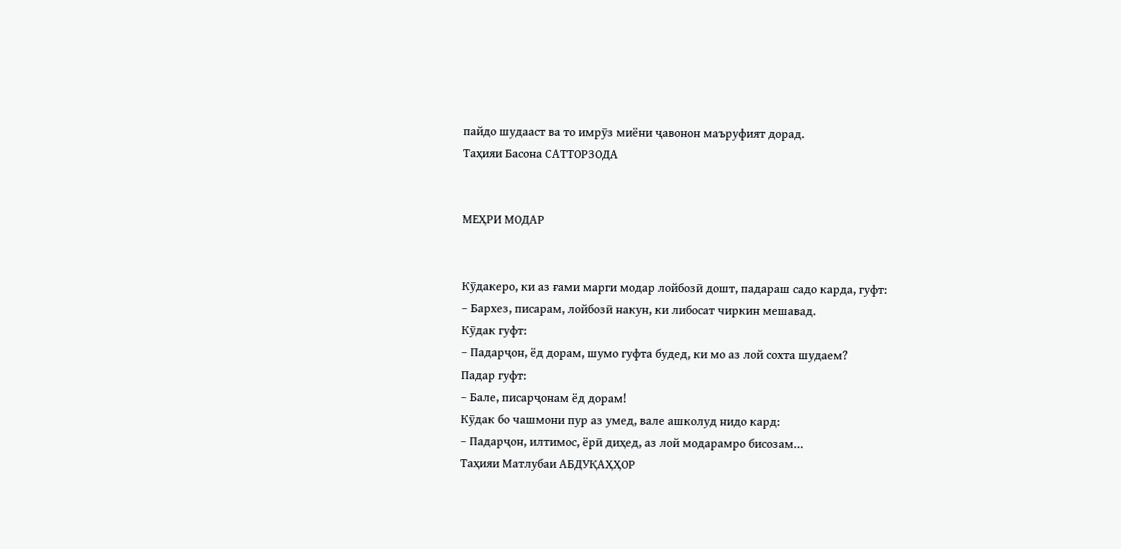пайдо шудааст ва то имрӯз миёни ҷавонон маъруфият дорад.
Таҳияи Басона САТТОРЗОДА


МЕҲРИ МОДАР


Кӯдакеро, ки аз ғами марги модар лойбозӣ дошт, падараш садо карда, гуфт:
– Бархез, писарам, лойбозӣ накун, ки либосат чиркин мешавад.
Кӯдак гуфт:
– Падарҷон, ёд дорам, шумо гуфта будед, ки мо аз лой сохта шудаем?
Падар гуфт:
– Бале, писарҷонам ёд дорам!
Кӯдак бо чашмони пур аз умед, вале ашколуд нидо кард:
– Падарҷон, илтимос, ёрӣ диҳед, аз лой модарамро бисозам…
Таҳияи Матлубаи АБДУҚАҲҲОР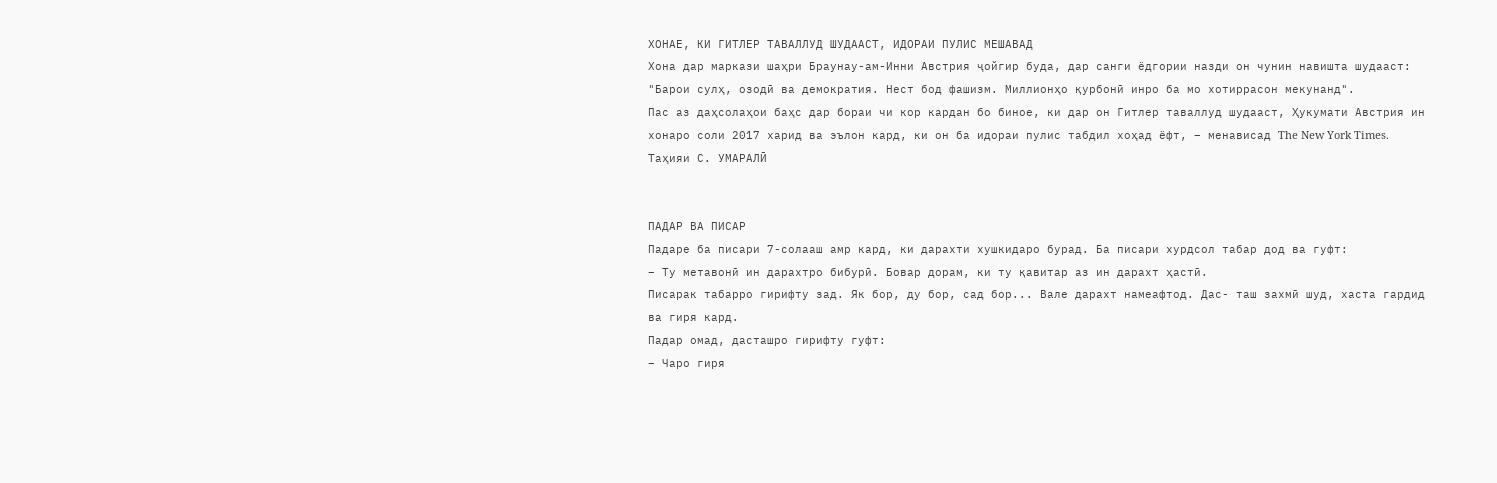ХОНАЕ, КИ ГИТЛЕР ТАВАЛЛУД ШУДААСТ, ИДОРАИ ПУЛИС МЕШАВАД
Хона дар маркази шаҳри Браунау-ам-Инни Австрия ҷойгир буда, дар санги ёдгории назди он чунин навишта шудааст: "Барои сулҳ, озодӣ ва демократия. Нест бод фашизм. Миллионҳо қурбонӣ инро ба мо хотиррасон мекунанд".
Пас аз даҳсолаҳои баҳс дар бораи чи кор кардан бо биное, ки дар он Гитлер таваллуд шудааст, Ҳукумати Австрия ин хонаро соли 2017 харид ва эълон кард, ки он ба идораи пулис табдил хоҳад ёфт, – менависад The New York Times.
Таҳияи С. УМАРАЛӢ


ПАДАР ВА ПИСАР
Падаре ба писари 7-солааш амр кард, ки дарахти хушкидаро бурад. Ба писари хурдсол табар дод ва гуфт:
– Ту метавонӣ ин дарахтро бибурӣ. Бовар дорам, ки ту қавитар аз ин дарахт ҳастӣ.
Писарак табарро гирифту зад. Як бор, ду бор, сад бор... Вале дарахт намеафтод. Дас- таш захмӣ шуд, хаста гардид ва гиря кард.
Падар омад, дасташро гирифту гуфт:
– Чаро гиря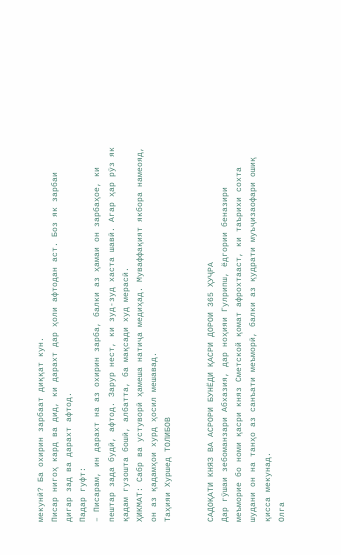мекунӣ? Ба охирин зарбаат диққат кун.
Писар нигоҳ кард ва дид, ки дарахт дар ҳоли афтодан аст. Боз як зарбаи дигар зад ва дарахт афтод.
Падар гуфт:
– Писарам, ин дарахт на аз охирин зарба, балки аз ҳамаи он зарбаҳое, ки пештар зада будӣ, афтод. Зарур нест, ки зуд-зуд хаста шавӣ. Агар ҳар рӯз як қадам гузошта бошӣ, албатта, ба мақсади худ мерасӣ.
ҲИКМАТ: Сабр ва устуворӣ ҳамеша натиҷа медиҳад. Муваффақият якбора намеояд, он аз қадамҳои хурд ҳосил мешавад.
Таҳияи Хуршед ТОЛИБОВ


САДОҚАТИ КНЯЗ ВА АСРОРИ БУНЁДИ ҚАСРИ ДОРОИ 365 ҲУҶРА
Дар гӯшаи зебоманзари Абхазия, дар ноҳияи Гулрипш, ёдгории беназири меъморие бо номи қасри княз Сметской қомат афрохтааст, ки таърихи сохта шудани он на танҳо аз санъати меъморӣ, балки аз қудрати муъҷизаофари ошиқ қисса мекунад.
Олга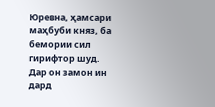Юревна, ҳамсари маҳбуби княз, ба бемории сил гирифтор шуд. Дар он замон ин дард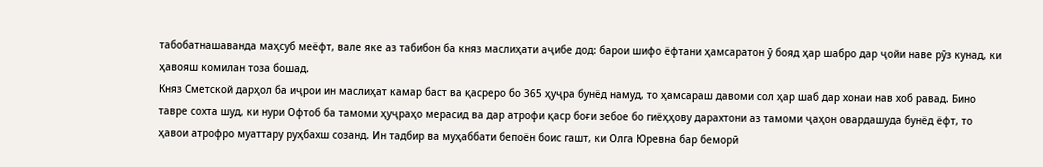табобатнашаванда маҳсуб меёфт, вале яке аз табибон ба княз маслиҳати аҷибе дод: барои шифо ёфтани ҳамсаратон ӯ бояд ҳар шабро дар ҷойи наве рӯз кунад, ки ҳавояш комилан тоза бошад.
Княз Сметской дарҳол ба иҷрои ин маслиҳат камар баст ва қасреро бо 365 ҳуҷра бунёд намуд, то ҳамсараш давоми сол ҳар шаб дар хонаи нав хоб равад. Бино тавре сохта шуд, ки нури Офтоб ба тамоми ҳуҷраҳо мерасид ва дар атрофи қаср боғи зебое бо гиёҳҳову дарахтони аз тамоми ҷаҳон овардашуда бунёд ёфт, то ҳавои атрофро муаттару руҳбахш созанд. Ин тадбир ва муҳаббати бепоён боис гашт, ки Олга Юревна бар беморӣ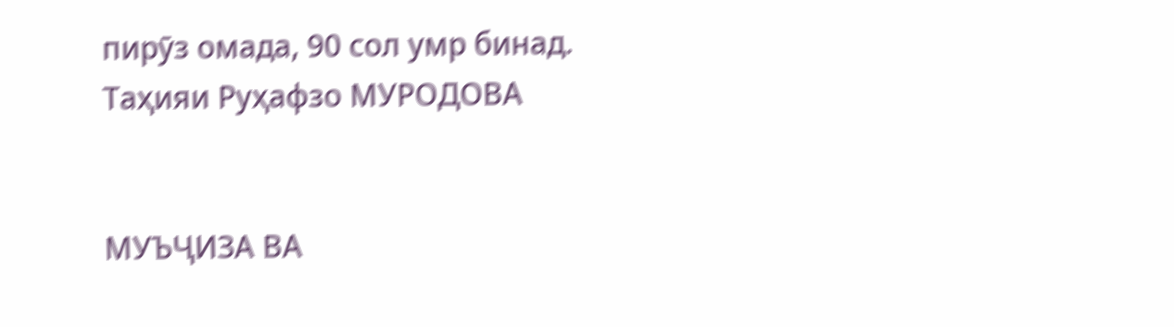пирӯз омада, 90 сол умр бинад.
Таҳияи Руҳафзо МУРОДОВА


МУЪҶИЗА ВА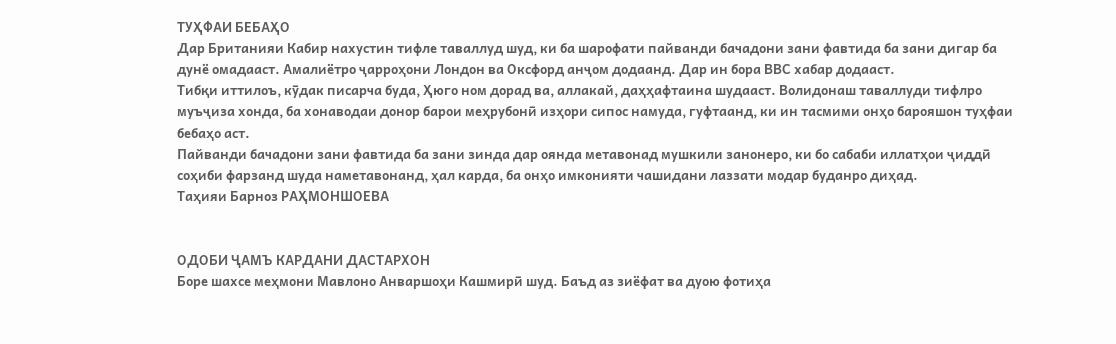ТУҲФАИ БЕБАҲО
Дар Британияи Кабир нахустин тифле таваллуд шуд, ки ба шарофати пайванди бачадони зани фавтида ба зани дигар ба дунё омадааст. Амалиётро ҷарроҳони Лондон ва Оксфорд анҷом додаанд. Дар ин бора ВВС хабар додааст.
Тибқи иттилоъ, кӯдак писарча буда, Ҳюго ном дорад ва, аллакай, даҳҳафтаина шудааст. Волидонаш таваллуди тифлро муъҷиза хонда, ба хонаводаи донор барои меҳрубонӣ изҳори сипос намуда, гуфтаанд, ки ин тасмими онҳо барояшон туҳфаи бебаҳо аст.
Пайванди бачадони зани фавтида ба зани зинда дар оянда метавонад мушкили занонеро, ки бо сабаби иллатҳои ҷиддӣ соҳиби фарзанд шуда наметавонанд, ҳал карда, ба онҳо имконияти чашидани лаззати модар буданро диҳад.
Таҳияи Барноз РАҲМОНШОЕВА


ОДОБИ ҶАМЪ КАРДАНИ ДАСТАРХОН
Боре шахсе меҳмони Мавлоно Анваршоҳи Кашмирӣ шуд. Баъд аз зиёфат ва дуою фотиҳа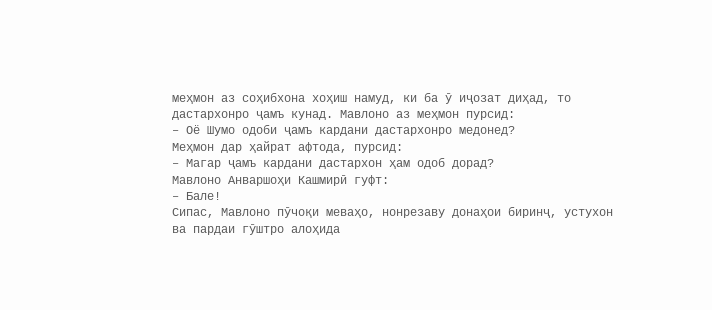меҳмон аз соҳибхона хоҳиш намуд, ки ба ӯ иҷозат диҳад, то дастархонро ҷамъ кунад. Мавлоно аз меҳмон пурсид:
– Оё Шумо одоби ҷамъ кардани дастархонро медонед?
Меҳмон дар ҳайрат афтода, пурсид:
– Магар ҷамъ кардани дастархон ҳам одоб дорад?
Мавлоно Анваршоҳи Кашмирӣ гуфт:
– Бале!
Сипас, Мавлоно пӯчоқи меваҳо, нонрезаву донаҳои биринҷ, устухон ва пардаи гӯштро алоҳида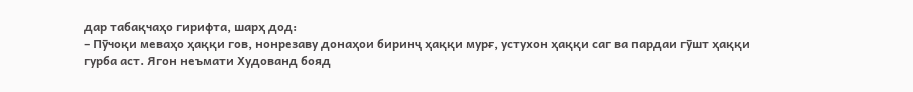дар табақчаҳо гирифта, шарҳ дод:
– Пӯчоқи меваҳо ҳаққи гов, нонрезаву донаҳои биринҷ ҳаққи мурғ, устухон ҳаққи саг ва пардаи гӯшт ҳаққи гурба аст. Ягон неъмати Худованд бояд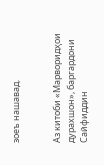зоеъ нашавад.


Аз китоби «Марворидҳои дурахшон», баргардони Сайфиддин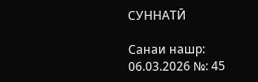СУННАТӢ

Санаи нашр: 06.03.2026 №: 45